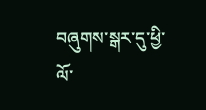བཞུགས་སྒར་དུ་ཕྱི་ལོ་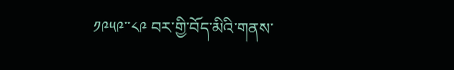༡༩༥༩་་༨༩ བར་གྱི་བོད་མིའི་གནས་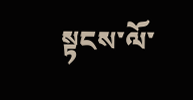སྟངས་ལོ་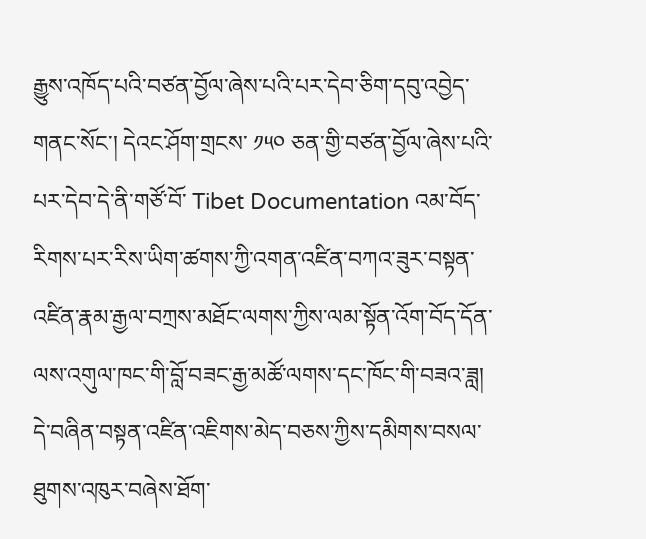རྒྱུས་འཁོད་པའི་བཙན་བྱོལ་ཞེས་པའི་པར་དེབ་ཅིག་དབུ་འབྱེད་གནང་སོང་། དེའང་ཤོག་གྲངས་ ༡༥༠ ཅན་གྱི་བཙན་བྱོལ་ཞེས་པའི་པར་དེབ་དེ་ནི་གཙོ་བོ་ Tibet Documentation འམ་བོད་རིགས་པར་རིས་ཡིག་ཚགས་ཀྱི་འགན་འཛིན་བཀའ་ཟུར་བསྟན་འཛིན་རྣམ་རྒྱལ་བཀྲས་མཐོང་ལགས་ཀྱིས་ལམ་སྟོན་འོག་བོད་དོན་ལས་འགུལ་ཁང་གི་བློ་བཟང་རྒྱ་མཚོ་ལགས་དང་ཁོང་གི་བཟའ་ཟླ། དེ་བཞིན་བསྟན་འཛིན་འཇིགས་མེད་བཅས་ཀྱིས་དམིགས་བསལ་ཐུགས་འཁུར་བཞེས་ཐོག་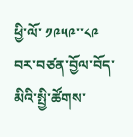ཕྱི་ལོ་ ༡༩༥༩་་༨༩ བར་བཙན་བྱོལ་བོད་མིའི་སྤྱི་ཚོགས་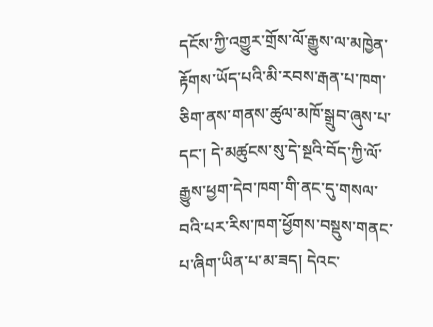དངོས་ཀྱི་འགྱུར་གྲོས་ལོ་རྒྱུས་ལ་མཁྱེན་རྟོགས་ཡོད་པའི་མི་རབས་རྒན་པ་ཁག་ཅིག་ནས་གནས་ཚུལ་མཁོ་སྒྲུབ་ཞུས་པ་དང་། དེ་མཚུངས་སུ་དེ་སྔའི་བོད་ཀྱི་ལོ་རྒྱུས་ཕྱག་དེབ་ཁག་གི་ནང་དུ་གསལ་བའི་པར་རིས་ཁག་ཕྱོགས་བསྡུས་གནང་པ་ཞིག་ཡིན་པ་མ་ཟད། དེའང་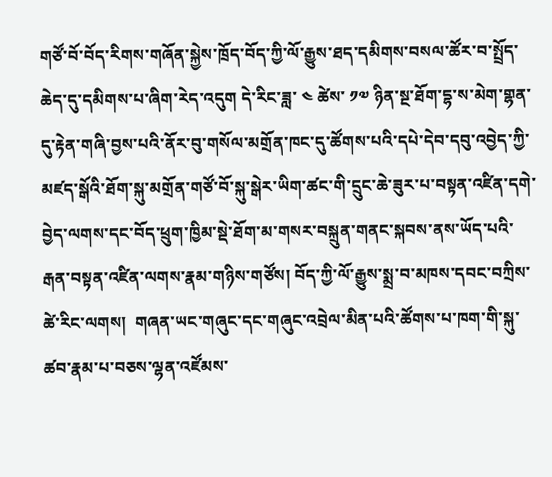གཙོ་བོ་བོད་རིགས་གཞོན་སྐྱེས་ཁྲོད་བོད་ཀྱི་ལོ་རྒྱུས་ཐད་དམིགས་བསལ་ཚོར་བ་སྤྲོད་ཆེད་དུ་དམིགས་པ་ཞིག་རེད་འདུག དེ་རིང་ཟླ་ ༤ ཚེས་ ༡༧ ཉིན་སྔ་ཐོག་དྷ་ས་མེག་གྷན་དུ་རྟེན་གཞི་བྱས་པའི་ནོར་བུ་གསོལ་མགྲོན་ཁང་དུ་ཚོགས་པའི་དཔེ་དེབ་དབུ་འབྱེད་ཀྱི་མཛད་སྒོའི་ཐོག་སྐུ་མགྲོན་གཙོ་བོ་སྐུ་སྒེར་ཡིག་ཚང་གི་དྲུང་ཆེ་ཟུར་པ་བསྟན་འཛིན་དགེ་བྱེད་ལགས་དང་བོད་ཕྲུག་ཁྱིམ་སྡེ་ཐོག་མ་གསར་བསྐྲུན་གནང་སྐབས་ནས་ཡོད་པའི་རྒན་བསྟན་འཛིན་ལགས་རྣམ་གཉིས་གཙོས། བོད་ཀྱི་ལོ་རྒྱུས་སྨྲ་བ་མཁས་དབང་བཀྲིས་ཚེ་རིང་ལགས།  གཞན་ཡང་གཞུང་དང་གཞུང་འབྲེལ་མིན་པའི་ཚོགས་པ་ཁག་གི་སྐུ་ཚབ་རྣམ་པ་བཅས་ལྷན་འཛོམས་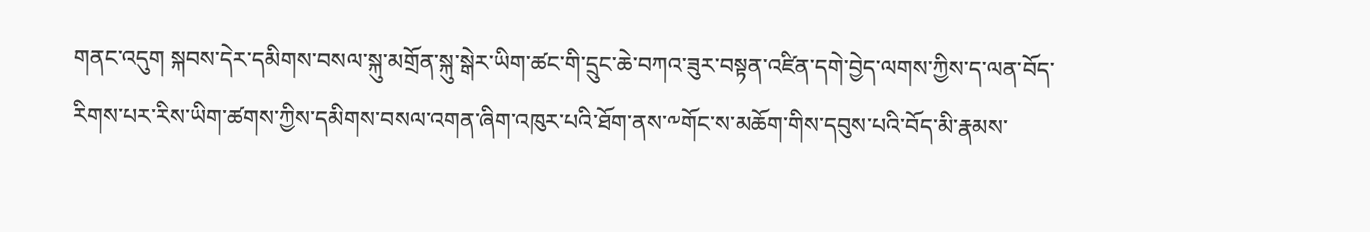གནང་འདུག སྐབས་དེར་དམིགས་བསལ་སྐུ་མགྲོན་སྐུ་སྒེར་ཡིག་ཚང་གི་དྲུང་ཆེ་བཀའ་ཟུར་བསྟན་འཛིན་དགེ་བྱེད་ལགས་ཀྱིས་ད་ལན་བོད་རིགས་པར་རིས་ཡིག་ཚགས་ཀྱིས་དམིགས་བསལ་འགན་ཞིག་འཁུར་པའི་ཐོག་ནས་༸གོང་ས་མཆོག་གིས་དབུས་པའི་བོད་མི་རྣམས་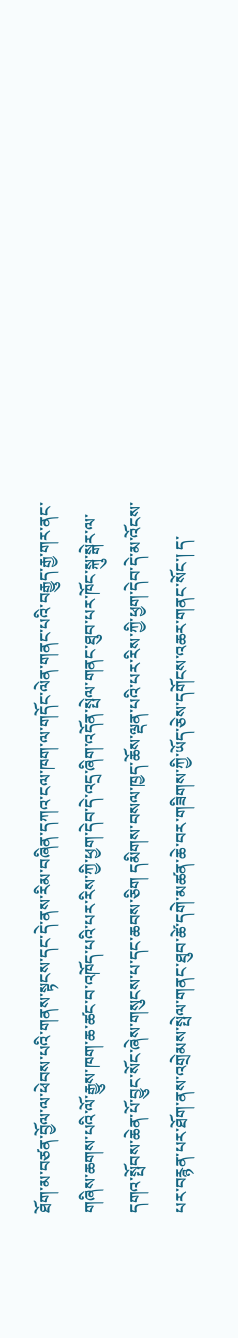ཐོག་མ་བཙན་བྱོལ་ལ་ཕེབས་པའི་གནས་སྟངས་དང་དེ་ནས་རིམ་བཞིན་དཀའ་ངལ་ཁག་ལ་གདོང་ལེན་གནང་པའི་བརྒྱུད་རྒྱ་གར་ནང་གཞིས་ཆགས་པའི་ལོ་རྒྱུས་ཁག་ཆ་ཚང་བ་འཁོད་པའི་པར་རིས་ཀྱི་ཕྱག་དེབ་དེ་འདྲ་ཞིག་འདོན་སྤེལ་གནང་ཐུབ་པར་ཁོང་སྐུ་སྒེར་ལ་དགའ་སྤོབས་ཆེན་པོ་བྱུང་སོང་ཞེས་གསུངས་པ་དང་ཆབས་ཅིག དམིགས་བསལ་ཁྱད་ཆོས་ལྡན་པའི་པར་རིས་ཀྱི་ཕྱག་དེབ་དེ་མ་འོངས་པར་བརྙན་པར་ཐོག་ནས་འགྲེམས་སྤེལ་གནང་ཐུབ་ཚེ་དགེ་མཚན་ཆེ་བར་གཟིགས་ཀྱི་ཡོད་ཅེས་དགོངས་འཆར་གནང་སོང་། ད་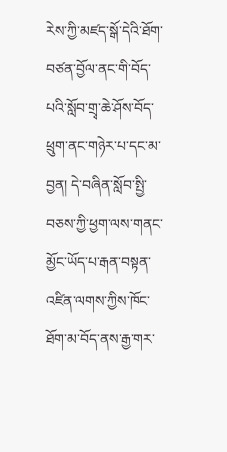རེས་ཀྱི་མཛད་སྒོ་དེའི་ཐོག་བཙན་བྱོལ་ནང་གི་བོད་པའི་སློབ་གྲྭ་ཆེ་ཤོས་བོད་ཕྲུག་ནང་གཉེར་པ་དང་མ་བྱན། དེ་བཞིན་སློབ་སྤྱི་བཅས་ཀྱི་ཕྱག་ལས་གནང་མྱོང་ཡོད་པ་རྒན་བསྟན་འཛིན་ལགས་ཀྱིས་ཁོང་ཐོག་མ་བོད་ནས་རྒྱ་གར་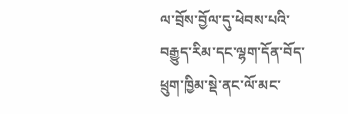ལ་བྲོས་བྱོལ་དུ་ཕེབས་པའི་བརྒྱུད་རིམ་དང་ལྷག་དོན་བོད་ཕྲུག་ཁྱིམ་སྡེ་ནང་ལོ་མང་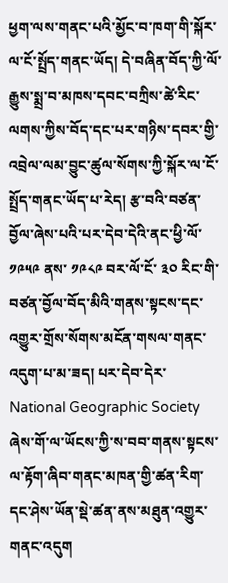ཕྱག་ལས་གནང་པའི་མྱོང་བ་ཁག་གི་སྐོར་ལ་ངོ་སྤྲོད་གནང་ཡོད། དེ་བཞིན་བོད་ཀྱི་ལོ་རྒྱུས་སྨྲ་བ་མཁས་དབང་བཀྲིས་ཚེ་རིང་ལགས་ཀྱིས་བོད་དང་པར་གཉིས་དབར་གྱི་འབྲེལ་ལམ་བྱུང་ཚུལ་སོགས་ཀྱི་སྐོར་ལ་ངོ་སྤྲོད་གནང་ཡོད་པ་རེད། རྩ་བའི་བཙན་བྱོལ་ཞེས་པའི་པར་དེབ་དེའི་ནང་ཕྱི་ལོ་ ༡༩༥༩ ནས་ ༡༩༨༩ བར་ལོ་ངོ་ ༣༠ རིང་གི་བཙན་བྱོལ་བོད་མིའི་གནས་སྟངས་དང་འགྱུར་གྲོས་སོགས་མངོན་གསལ་གནང་འདུག་པ་མ་ཟད། པར་དེབ་དེར་ National Geographic Society ཞེས་གོ་ལ་ཡོངས་ཀྱི་ས་བབ་གནས་སྟངས་ལ་རྟོག་ཞིབ་གནང་མཁན་གྱི་ཚན་རིག་དང་ཤེས་ཡོན་སྡེ་ཚན་ནས་མཐུན་འགྱུར་གནང་འདུག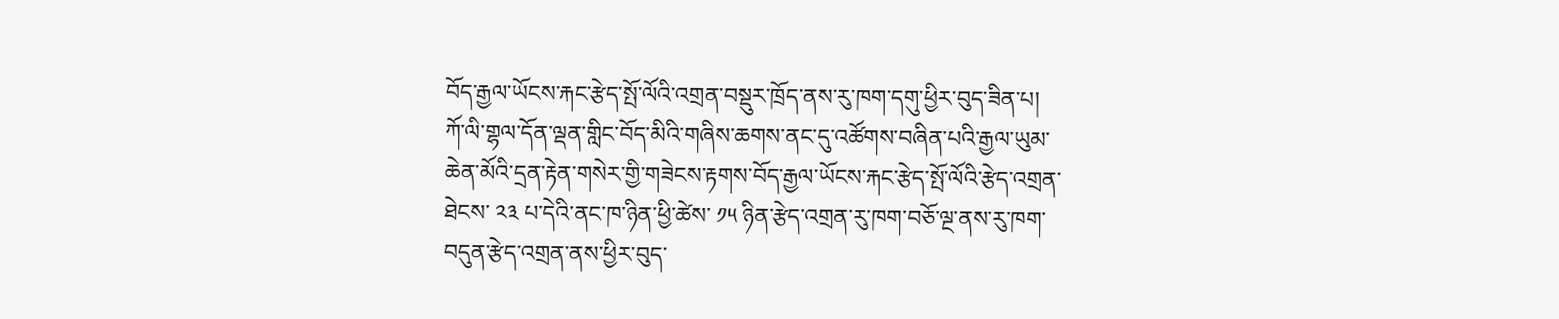བོད་རྒྱལ་ཡོངས་རྐང་རྩེད་སྤོ་ལོའི་འགྲན་བསྡུར་ཁྲོད་ནས་རུ་ཁག་དགུ་ཕྱིར་བུད་ཟིན་པ།
ཀོ་ལི་གྷལ་དོན་ལྡན་གླིང་བོད་མིའི་གཞིས་ཆགས་ནང་དུ་འཚོགས་བཞིན་པའི་རྒྱལ་ཡུམ་ཆེན་མོའི་དྲན་རྟེན་གསེར་གྱི་གཟེངས་རྟགས་བོད་རྒྱལ་ཡོངས་རྐང་རྩེད་སྤོ་ལོའི་རྩེད་འགྲན་ཐེངས་ ༢༣ པ་དེའི་ནང་ཁ་ཉིན་ཕྱི་ཚེས་ ༡༥ ཉིན་རྩེད་འགྲན་རུ་ཁག་བཅོ་ལྔ་ནས་རུ་ཁག་བདུན་རྩེད་འགྲན་ནས་ཕྱིར་བུད་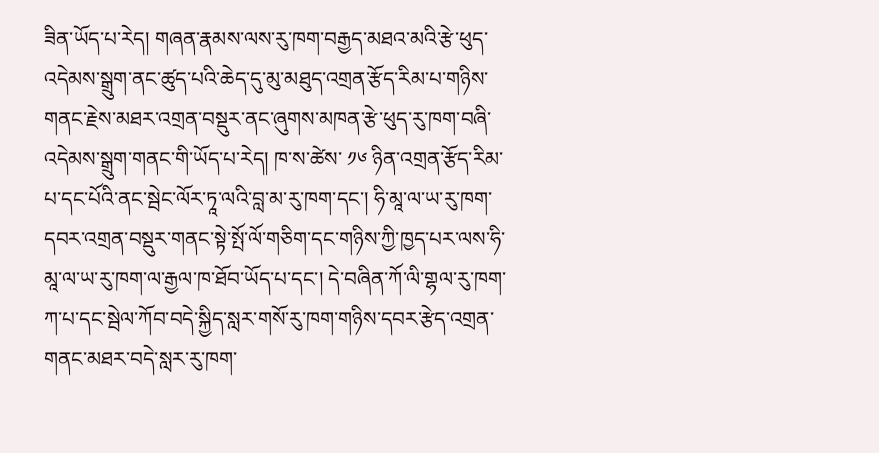ཟིན་ཡོད་པ་རེད། གཞན་རྣམས་ལས་རུ་ཁག་བརྒྱད་མཐའ་མའི་རྩེ་ཕུད་འདེམས་སྒྲུག་ནང་ཚུད་པའི་ཆེད་དུ་མུ་མཐུད་འགྲན་རྩོད་རིམ་པ་གཉིས་གནང་རྗེས་མཐར་འགྲན་བསྡུར་ནང་ཞུགས་མཁན་རྩེ་ཕུད་རུ་ཁག་བཞི་འདེམས་སྒྲུག་གནང་གི་ཡོད་པ་རེད། ཁ་ས་ཚེས་ ༡༦ ཉིན་འགྲན་རྩོད་རིམ་པ་དང་པོའི་ནང་སྦེང་ལོར་ཏཱ་ལའི་བླ་མ་རུ་ཁག་དང་། ཧི་མཱ་ལ་ཡ་རུ་ཁག་དབར་འགྲན་བསྡུར་གནང་སྟེ་སྤོ་ལོ་གཅིག་དང་གཉིས་ཀྱི་ཁྱད་པར་ལས་ཧི་མཱ་ལ་ཡ་རུ་ཁག་ལ་རྒྱལ་ཁ་ཐོབ་ཡོད་པ་དང་། དེ་བཞིན་ཀོ་ལི་གྷལ་རུ་ཁག་ཀ་པ་དང་སྦེལ་ཀོབ་བདེ་སྐྱིད་སླར་གསོ་རུ་ཁག་གཉིས་དབར་རྩེད་འགྲན་གནང་མཐར་བདེ་སླར་རུ་ཁག་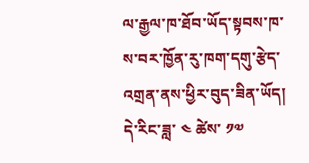ལ་རྒྱལ་ཁ་ཐོབ་ཡོད་སྟབས་ཁ་ས་བར་ཁྱོན་རུ་ཁག་དགུ་རྩེད་འགྲན་ནས་ཕྱིར་བུད་ཟིན་ཡོད། དེ་རིང་ཟླ་ ༤ ཚེས་ ༡༧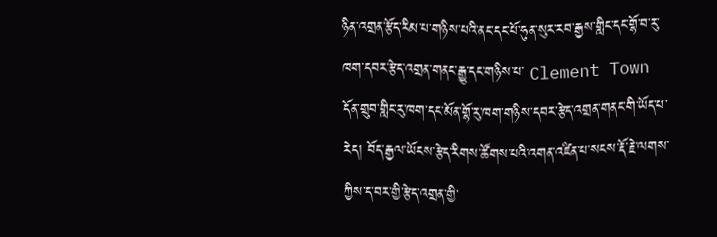ཉིན་འགྲན་རྩོད་རིམ་པ་གཉིས་པའི་ནང་དང་པོ་ཧུན་སུར་རབ་རྒྱས་གླིང་དང་གྷོ་བ་རུ་ཁག་དབར་རྩེད་འགྲན་གནང་རྒྱུ་དང་གཉིས་པ་ Clement Town དོན་གྲུབ་གླིང་རུ་ཁག་དང་མོན་གྷོ་རུ་ཁག་གཉིས་དབར་རྩེད་འགྲན་གནང་གི་ཡོད་པ་རེད། བོད་རྒྱལ་ཡོངས་རྩེད་རིགས་ཚོགས་པའི་འགན་འཛིན་པ་སངས་རྡོ་རྗེ་ལགས་ཀྱིས་ད་བར་གྱི་རྩེད་འགྲན་གྱི་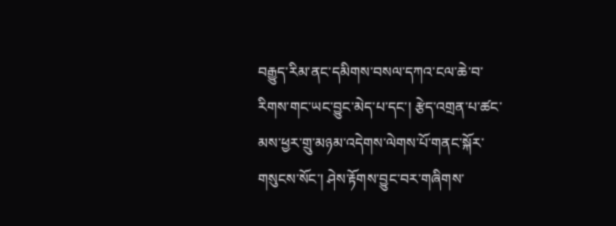བརྒྱུད་རིམ་ནང་དམིགས་བསལ་དཀའ་ངལ་ཆེ་བ་རིགས་གང་ཡང་བྱུང་མེད་པ་དང་། རྩེད་འགྲན་པ་ཚང་མས་ཕྱར་གྲུ་མཉམ་འདེགས་ལེགས་པོ་གནང་སྐོར་གསུངས་སོང་། ཤེས་རྟོགས་བྱུང་བར་གཞིགས་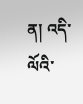ན། འདི་ལོའི་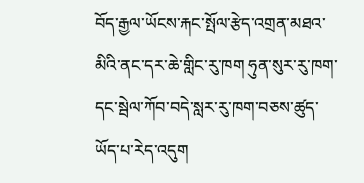བོད་རྒྱལ་ཡོངས་རྐང་སྤོལ་རྩེད་འགྲན་མཐའ་མིའི་ནང་དར་ཆེ་གླིང་རུ་ཁག ཧུན་སུར་རུ་ཁག་དང་སྦེལ་ཀོབ་བདེ་སླར་རུ་ཁག་བཅས་ཚུད་ཡོད་པ་རེད་འདུག